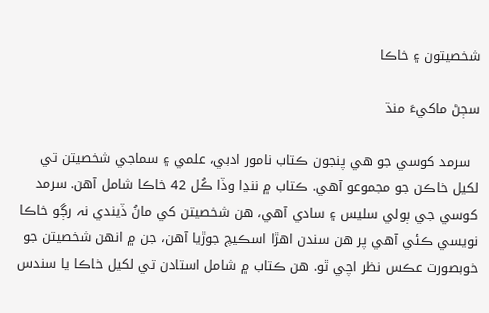شخصيتون ۽ خاڪا

سڄڻ ماکيءَ منڌ

  سرمد کوسي جو هي پنجون ڪتاب نامور ادبي، علمي ۽ سماجي شخصيتن تي لکيل خاڪن جو مجموعو آهي. ڪتاب ۾ ننڍا وڏا ڪُل 42 خاڪا شامل آهن. سرمد کوسي جي ٻولي سليس ۽ سادي آهي، هن شخصيتن کي مانُ ڏيندي نہ رڳو خاڪا نويسي ڪئي آهي پر هن سندن اهڙا اسڪيچ جوڙيا آهن، جن ۾ انھن شخصيتن جو خوبصورت عڪس نظر اچي ٿو. هن ڪتاب ۾ شامل استادن تي لکيل خاڪا يا سندس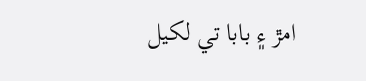امڙ ۽ بابا تي لکيل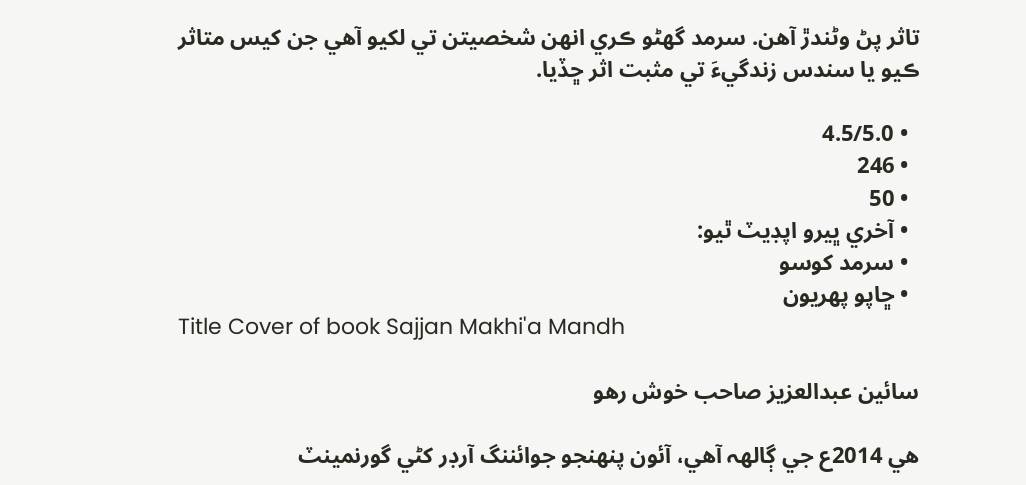تاثر پڻ وڻندڙ آهن. سرمد گهڻو ڪري انھن شخصيتن تي لکيو آهي جن کيس متاثر ڪيو يا سندس زندگيءَ تي مثبت اثر ڇڏيا.

  • 4.5/5.0
  • 246
  • 50
  • آخري ڀيرو اپڊيٽ ٿيو:
  • سرمد کوسو
  • ڇاپو پھريون
Title Cover of book Sajjan Makhi'a Mandh

سائين عبدالعزيز صاحب خوش رهو

هي 2014ع جي ڳالھہ آهي، آئون پنھنجو جوائننگ آرڊر کڻي گورنمينٽ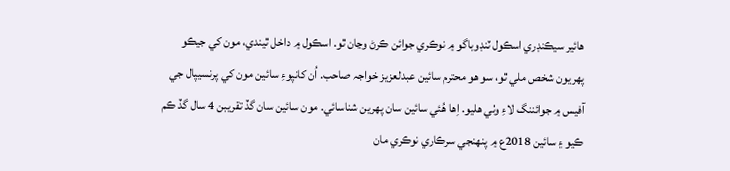هائير سيڪنڊري اسڪول ٽنڊوباگو ۾ نوڪري جوائن ڪرڻ وڃان ٿو. اسڪول ۾ داخل ٿيندي، مون کي جيڪو پھريون شخص ملي ٿو، سو هو محترم سائين عبدلعزيز خواجہ صاحب. اُن کانپوءِ سائين مون کي پرنسيپال جي آفيس ۾ جوائننگ لاءِ وٺي هليو. اِها هُئي سائين سان پھرين شناسائي. مون سائين سان گڏ تقريبن 4 سال گڏ ڪم ڪيو ۽ سائين 2018ع ۾ پنھنجي سرڪاري نوڪري مان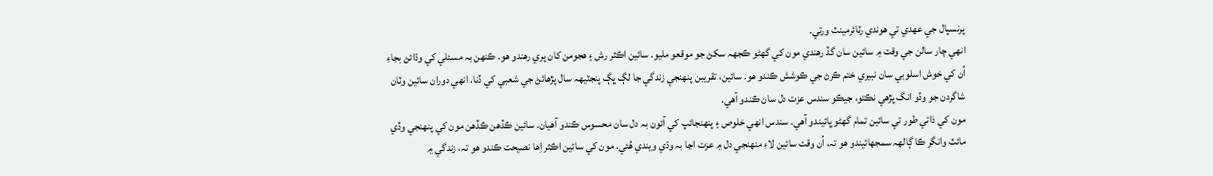پرنسپال جي عھدي تي هوندي رٽائرمينٽ ورتي.
انھي چار سالن جي وقت ۾ سائين سان گڏ رهندي مون کي گهڻو ڪجهہ سکڻ جو موقعو مليو. سائين اڪثر رش ۽ هجومن کان پري رهندو هو. ڪنھن بہ مسئلي کي وڌائڻ بجاءِ اُن کي خوش اسلوبي سان نبيري ختم ڪرڻ جي ڪوشش ڪندو هو. سائين، تقريبن پنھنجي زندگي جا لڳ ڀڳ پنجٽيھہ سال پڙهائڻ جي شعبي کي ڏنا. انھي دوران سائين وٽان شاگردن جو وڏو انگ پڙهي نڪتو، جيڪو سندس عزت دل سان ڪندو آهي.
مون کي ذاتي طور تي سائين تمام گهڻو ڀائيندو آهي. سندس انھي خلوص ۽ پنھنجائپ کي آئون بہ دل سان محسوس ڪندو آهيان. سائين ڪڏهن ڪڏهن مون کي پنھنجي وڏي مائٽ وانگر ڪا ڳالھہ سمجهائيندو هو تہ، اُن وقت سائين لاءِ منھنجي دل ۾ عزت اڃا بہ وڌي ويندي هُئي. مون کي سائين اڪثر اِها نصيحت ڪندو هو تہ، زندگي ۾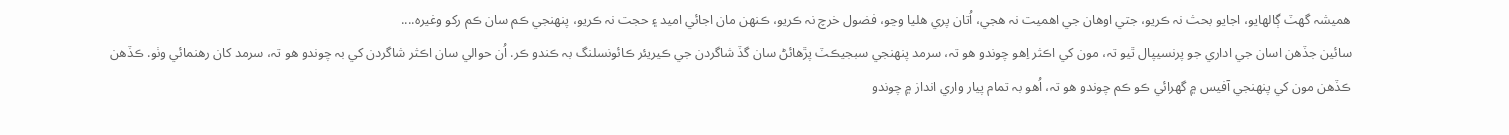هميشہ گهٽ ڳالھايو، اجايو بحث نہ ڪريو، جتي اوهان جي اهميت نہ هجي، اُتان پري هليا وڃو، فضول خرچ نہ ڪريو، ڪنھن مان اجائي اميد ۽ حجت نہ ڪريو، پنھنجي ڪم سان ڪم رکو وغيرہ....
سائين جڏهن اسان جي اداري جو پرنسيپال ٿيو تہ، مون کي اڪثر اِهو چوندو هو تہ، سرمد پنھنجي سبجيڪٽ پڙهائڻ سان گڏ شاگردن جي ڪيريئر ڪائونسلنگ بہ ڪندو ڪر. اُن حوالي سان اڪثر شاگردن کي بہ چوندو هو تہ، سرمد کان رهنمائي وٺو. ڪڏهن ڪڏهن مون کي پنھنجي آفيس ۾ گهرائي ڪو ڪم چوندو هو تہ، اُهو بہ تمام پيار واري انداز ۾ چوندو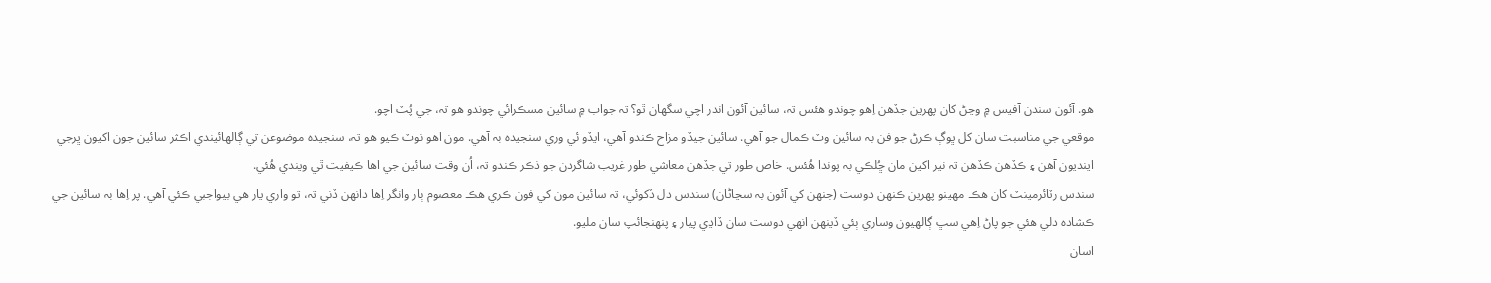هو. آئون سندن آفيس ۾ وڃڻ کان پھرين جڏهن اِهو چوندو هئس تہ، سائين آئون اندر اچي سگهان ٿو؟ تہ جواب ۾ سائين مسڪرائي چوندو هو تہ، جي پُٽ اچو.
موقعي جي مناسبت سان کل ڀوڳ ڪرڻ جو فن بہ سائين وٽ ڪمال جو آهي. سائين جيڏو مزاح ڪندو آهي، ايڏو ئي وري سنجيدہ بہ آهي. مون اهو نوٽ ڪيو هو تہ، سنجيدہ موضوعن تي ڳالھائيندي اڪثر سائين جون اکيون ڀرجي اينديون آهن ۽ ڪڏهن ڪڏهن تہ نير اکين مان ڇُلڪي بہ پوندا هُئس. خاص طور تي جڏهن معاشي طور غريب شاگردن جو ذڪر ڪندو تہ، اُن وقت سائين جي اها ڪيفيت ٿي ويندي هُئي.
سندس رٽائرمينٽ کان هڪ مھينو پھرين ڪنھن دوست (جنھن کي آئون بہ سڃاڻان) سندس دل ڏکوئي، تہ سائين مون کي فون ڪري هڪ معصوم ٻار وانگر اِها دانھن ڏني تہ، تو واري يار هي بيواجبي ڪئي آهي. پر اِها بہ سائين جي ڪشادہ دلي هئي جو پاڻ اِهي سڀ ڳالھيون وساري ٻئي ڏينھن انھي دوست سان ڏاڍي پيار ۽ پنھنجائپ سان مليو.
اسان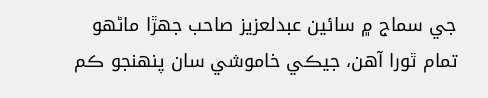جي سماج ۾ سائين عبدلعزيز صاحب جھڙا ماڻھو تمام ٿورا آهن، جيڪي خاموشي سان پنھنجو ڪم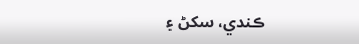ڪندي، سکڻ ۽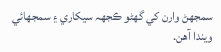سمجهڻ وارن کي گهڻو ڪجهہ سيکاري ۽ سمجهائي ويندا آهن.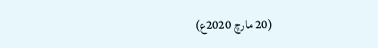(20 مارچ 2020ع)